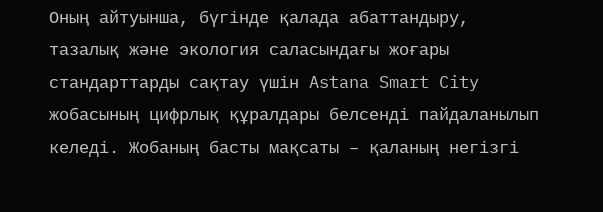Оның айтуынша, бүгінде қалада абаттандыру, тазалық және экология саласындағы жоғары стандарттарды сақтау үшін Astana Smart City жобасының цифрлық құралдары белсенді пайдаланылып келеді. Жобаның басты мақсаты – қаланың негізгі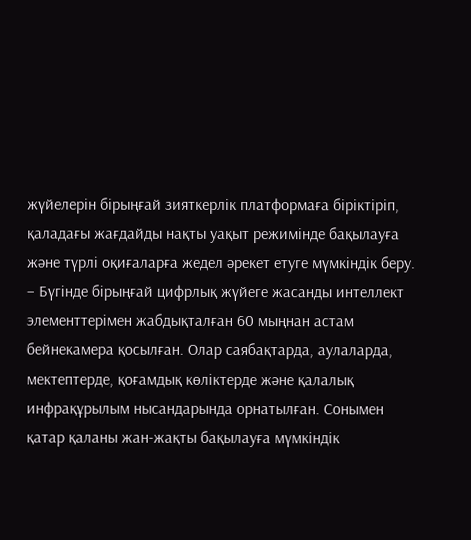жүйелерін бірыңғай зияткерлік платформаға біріктіріп, қаладағы жағдайды нақты уақыт режимінде бақылауға және түрлі оқиғаларға жедел әрекет етуге мүмкіндік беру.
– Бүгінде бірыңғай цифрлық жүйеге жасанды интеллект элементтерімен жабдықталған 60 мыңнан астам бейнекамера қосылған. Олар саябақтарда, аулаларда, мектептерде, қоғамдық көліктерде және қалалық инфрақұрылым нысандарында орнатылған. Сонымен қатар қаланы жан-жақты бақылауға мүмкіндік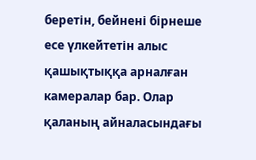беретін, бейнені бірнеше есе үлкейтетін алыс қашықтыққа арналған камералар бар. Олар қаланың айналасындағы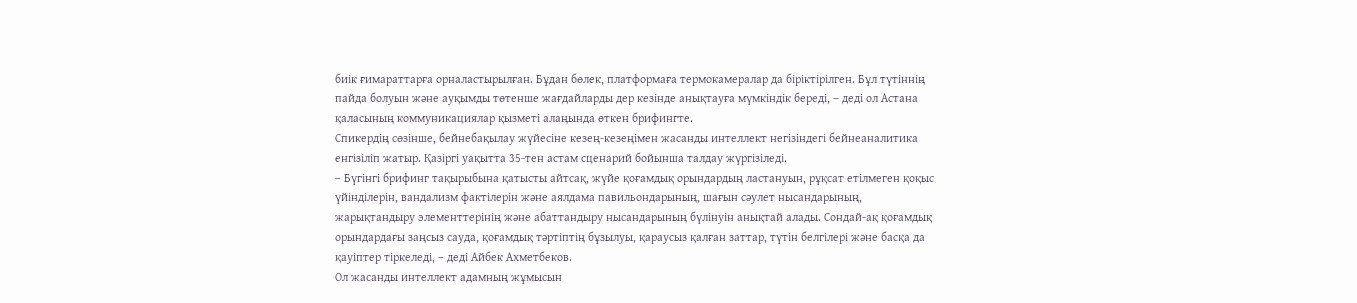биік ғимараттарға орналастырылған. Бұдан бөлек, платформаға термокамералар да біріктірілген. Бұл түтіннің пайда болуын және ауқымды төтенше жағдайларды дер кезінде анықтауға мүмкіндік береді, – деді ол Астана қаласының коммуникациялар қызметі алаңында өткен брифингте.
Спикердің сөзінше, бейнебақылау жүйесіне кезең-кезеңімен жасанды интеллект негізіндегі бейнеаналитика енгізіліп жатыр. Қазіргі уақытта 35-тен астам сценарий бойынша талдау жүргізіледі.
– Бүгінгі брифинг тақырыбына қатысты айтсақ, жүйе қоғамдық орындардың ластануын, рұқсат етілмеген қоқыс үйінділерін, вандализм фактілерін және аялдама павильондарының, шағын сәулет нысандарының, жарықтандыру элементтерінің және абаттандыру нысандарының бүлінуін анықтай алады. Сондай-ақ қоғамдық орындардағы заңсыз сауда, қоғамдық тәртіптің бұзылуы, қараусыз қалған заттар, түтін белгілері және басқа да қауіптер тіркеледі, – деді Айбек Ахметбеков.
Ол жасанды интеллект адамның жұмысын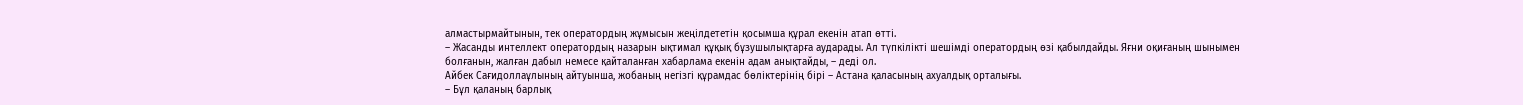алмастырмайтынын, тек оператордың жұмысын жеңілдететін қосымша құрал екенін атап өтті.
– Жасанды интеллект оператордың назарын ықтимал құқық бұзушылықтарға аударады. Ал түпкілікті шешімді оператордың өзі қабылдайды. Яғни оқиғаның шынымен болғанын, жалған дабыл немесе қайталанған хабарлама екенін адам анықтайды, – деді ол.
Айбек Сағидоллаұлының айтуынша, жобаның негізгі құрамдас бөліктерінің бірі – Астана қаласының ахуалдық орталығы.
– Бұл қаланың барлық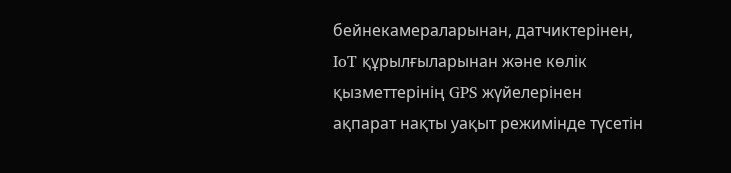бейнекамераларынан, датчиктерінен, IoT құрылғыларынан және көлік қызметтерінің GPS жүйелерінен ақпарат нақты уақыт режимінде түсетін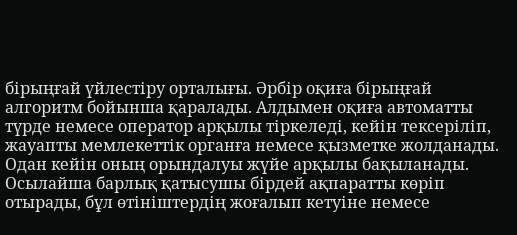бірыңғай үйлестіру орталығы. Әрбір оқиға бірыңғай алгоритм бойынша қаралады. Алдымен оқиға автоматты түрде немесе оператор арқылы тіркеледі, кейін тексеріліп, жауапты мемлекеттік органға немесе қызметке жолданады. Одан кейін оның орындалуы жүйе арқылы бақыланады. Осылайша барлық қатысушы бірдей ақпаратты көріп отырады, бұл өтініштердің жоғалып кетуіне немесе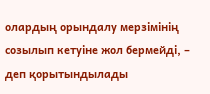олардың орындалу мерзімінің созылып кетуіне жол бермейді, – деп қорытындылады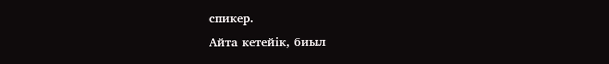спикер.
Айта кетейік, биыл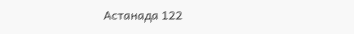Астанада 122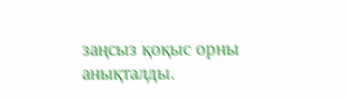заңсыз қоқыс орны анықталды.